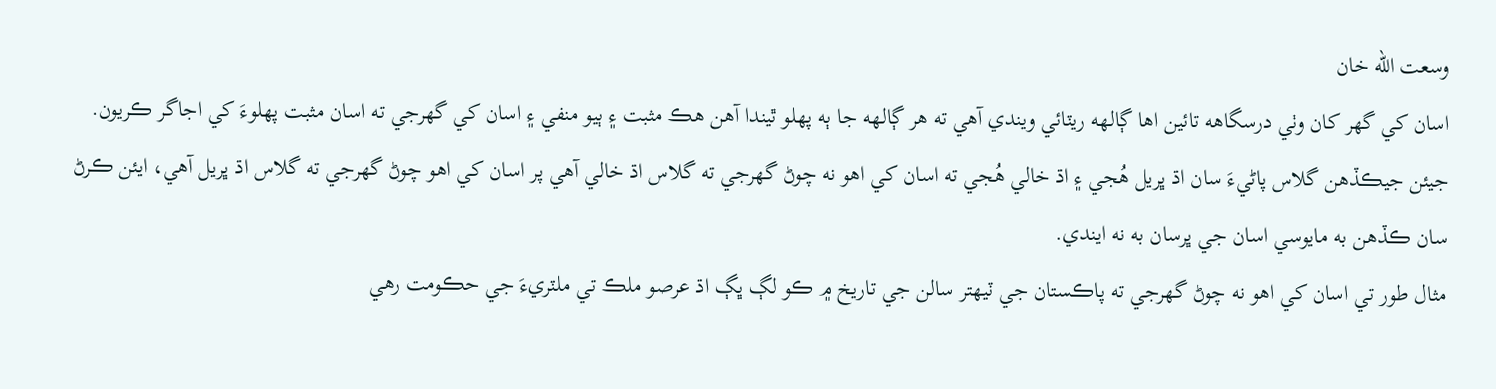وسعت الله خان
اسان کي گهر کان وٺي درسگاهه تائين اها ڳالهه ريٽائي ويندي آهي ته هر ڳالهه جا ٻه پهلو ٿيندا آهن هڪ مثبت ۽ ٻيو منفي ۽ اسان کي گهرجي ته اسان مثبت پهلوءَ کي اجاگر ڪريون. جيئن جيڪڏهن گلاس پاڻيءَ سان اڌ ڀريل هُجي ۽ اڌ خالي هُجي ته اسان کي اهو نه چوڻ گهرجي ته گلاس اڌ خالي آهي پر اسان کي اهو چوڻ گهرجي ته گلاس اڌ ڀريل آهي، ايئن ڪرڻ سان ڪڏهن به مايوسي اسان جي ڀرسان به نه ايندي.
مثال طور تي اسان کي اهو نه چوڻ گهرجي ته پاڪستان جي ٽيهتر سالن جي تاريخ ۾ ڪو لڳ ڀڳ اڌ عرصو ملڪ تي ملٽريءَ جي حڪومت رهي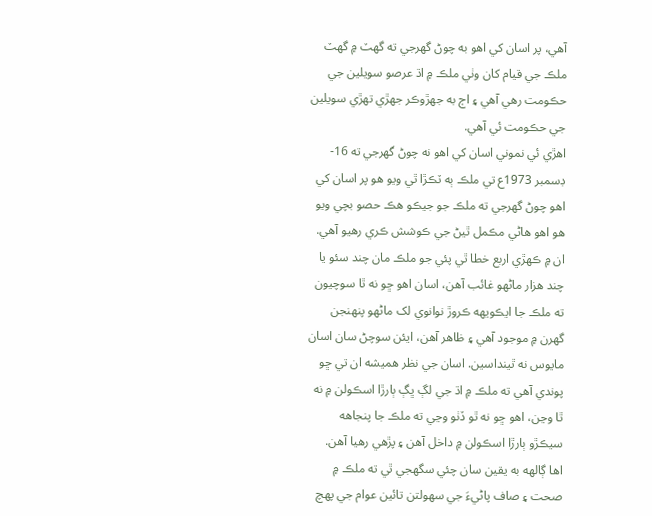آهي، پر اسان کي اهو به چوڻ گهرجي ته گهٽ ۾ گھٽ ملڪ جي قيام کان وٺي ملڪ ۾ اڌ عرصو سويلين جي حڪومت رهي آهي ۽ اڄ به جهڙوڪر جهڙي تهڙي سويلين جي حڪومت ئي آهي.
اهڙي ئي نموني اسان کي اهو نه چوڻ گهرجي ته 16- ڊسمبر 1973ع تي ملڪ ٻه ٽڪڙا ٿي ويو هو پر اسان کي اهو چوڻ گهرجي ته ملڪ جو جيڪو هڪ حصو بچي ويو هو اهو هاڻي مڪمل ٿيڻ جي ڪوشش ڪري رهيو آهي.
ان ۾ ڪهڙي اربع خطا ٿي پئي جو ملڪ مان چند سئو يا چند هزار ماڻهو غائب آهن، اسان اهو ڇو نه ٿا سوچيون ته ملڪ جا ايڪويهه ڪروڙ نوانوي لک ماڻهو پنهنجن گهرن ۾ موجود آهي ۽ ظاهر آهن، ايئن سوچڻ سان اسان مايوس نه ٿينداسين. اسان جي نظر هميشه ان تي ڇو پوندي آهي ته ملڪ ۾ اڌ جي لڳ ڀڳ ٻارڙا اسڪولن ۾ نه ٿا وڃن، اهو ڇو نه ٿو ڏٺو وڃي ته ملڪ جا پنجاهه سيڪڙو ٻارڙا اسڪولن ۾ داخل آهن ۽ پڙهي رهيا آهن.
اها ڳالهه به يقين سان چئي سگهجي ٿي ته ملڪ ۾ صحت ۽ صاف پاڻيءَ جي سهولتن تائين عوام جي پهچ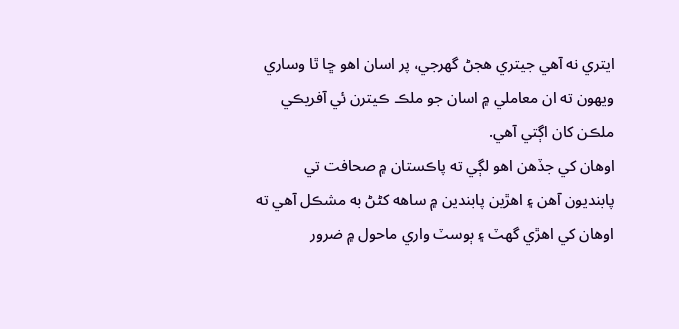ايتري نه آهي جيتري هجڻ گهرجي، پر اسان اهو ڇا ٿا وساري ويهون ته ان معاملي ۾ اسان جو ملڪ ڪيترن ئي آفريڪي ملڪن کان اڳتي آهي.
اوهان کي جڏهن اهو لڳي ته پاڪستان ۾ صحافت تي پابنديون آهن ۽ اهڙين پابندين ۾ ساهه کڻڻ به مشڪل آهي ته اوهان کي اهڙي گهٽ ۽ ٻوسٽ واري ماحول ۾ ضرور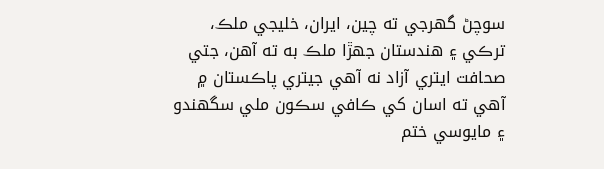سوچڻ گهرجي ته چين، ايران، خليجي ملڪ، ترڪي ۽ هندستان جهڙا ملڪ به ته آهن، جتي صحافت ايتري آزاد نه آهي جيتري پاڪستان ۾ آهي ته اسان کي ڪافي سڪون ملي سگهندو ۽ مايوسي ختم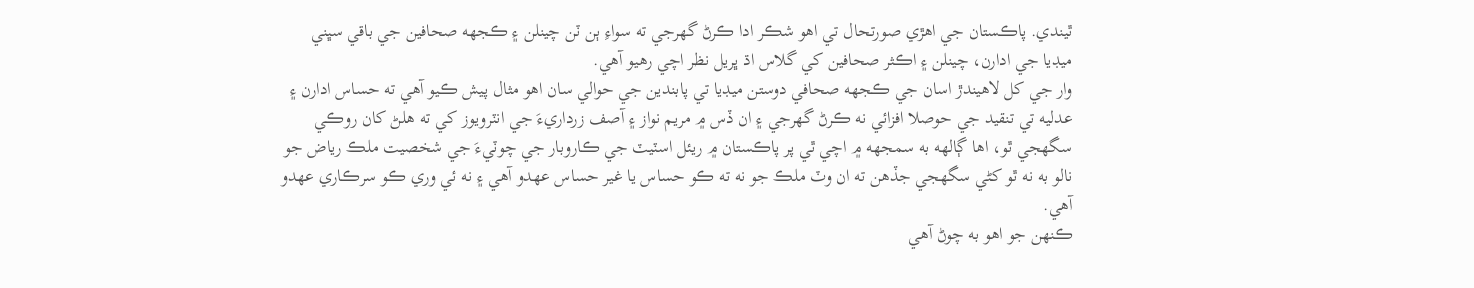ٿيندي. پاڪستان جي اهڙي صورتحال تي اهو شڪر ادا ڪرڻ گهرجي ته سواءِ ٻن ٽن چينلن ۽ ڪجهه صحافين جي باقي سڀني ميڊيا جي ادارن، چينلن ۽ اڪثر صحافين کي گلاس اڌ ڀريل نظر اچي رهيو آهي.
وار جي کل لاهيندڙ اسان جي ڪجهه صحافي دوستن ميڊيا تي پابندين جي حوالي سان اهو مثال پيش ڪيو آهي ته حساس ادارن ۽ عدليه تي تنقيد جي حوصلا افزائي نه ڪرڻ گهرجي ۽ ان ڏس ۾ مريم نواز ۽ آصف زرداريءَ جي انٽرويوز کي ته هلڻ کان روڪي سگهجي ٿو، اها ڳالهه به سمجهه ۾ اچي ٿي پر پاڪستان ۾ ريئل اسٽيٽ جي ڪاروبار جي چوٽيءَ جي شخصيت ملڪ رياض جو نالو به نه ٿو کڻي سگهجي جڏهن ته ان وٽ ملڪ جو نه ته ڪو حساس يا غير حساس عهدو آهي ۽ نه ئي وري ڪو سرڪاري عهدو آهي.
ڪنهن جو اهو به چوڻ آهي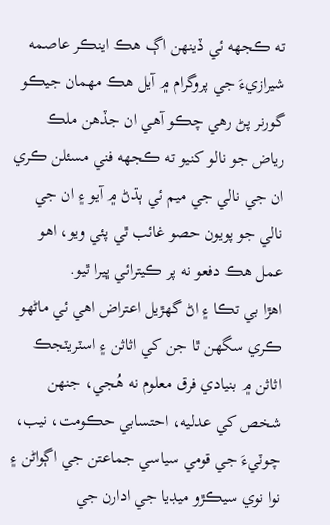ته ڪجهه ئي ڏينهن اڳ هڪ اينڪر عاصمه شيرازيءَ جي پروگرام ۾ آيل هڪ مهمان جيڪو گورنر پڻ رهي چڪو آهي ان جڏهن ملڪ رياض جو نالو کنيو ته ڪجهه فني مسئلن ڪري ان جي نالي جي ميم ئي ٻڌڻ ۾ آيو ۽ ان جي نالي جو پويون حصو غائب ٿي پئي ويو، اهو عمل هڪ دفعو نه پر ڪيترائي ڀيرا ٿيو.
اهڙا بي تڪا ۽ اڻ گهڙيل اعتراض اهي ئي ماڻهو ڪري سگهن ٿا جن کي اثاثن ۽ اسٽريٽجڪ اثاثن ۾ بنيادي فرق معلوم نه هُجي، جنهن شخص کي عدليه، احتسابي حڪومت، نيب، چوٽيءَ جي قومي سياسي جماعتن جي اڳواڻن ۽ نوا نوي سيڪڙو ميڊيا جي ادارن جي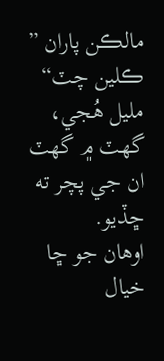مالڪن پاران ” ڪلين چٽ“ مليل هُجي، گهٽ ۾ گهٽ ان جي پچر ته ڇڏيو.
اوهان جو ڇا خيال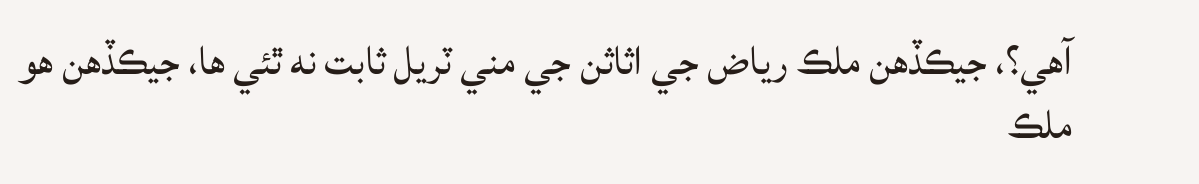آهي؟، جيڪڏهن ملڪ رياض جي اثاثن جي مني ٽريل ثابت نه ٿئي ها، جيڪڏهن هو ملڪ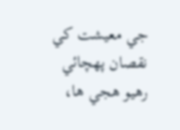جي معيشت کي نقصان پهچائي رهيو هجي ها،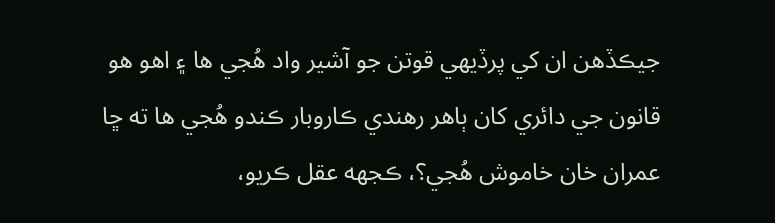جيڪڏهن ان کي پرڏيهي قوتن جو آشير واد هُجي ها ۽ اهو هو قانون جي دائري کان ٻاهر رهندي ڪاروبار ڪندو هُجي ها ته ڇا عمران خان خاموش هُجي؟، ڪجهه عقل ڪريو،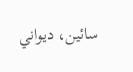سائين، ديواني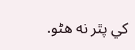کي پٿر نه هڻو.